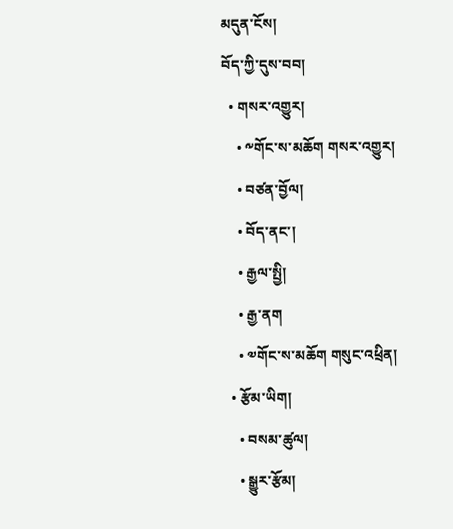མདུན་ངོས།
བོད་ཀྱི་དུས་བབ།
  • གསར་འགྱུར།
    • ༸གོང་ས་མཆོག གསར་འགྱུར།
    • བཙན་བྱོལ།
    • བོད་ནང་།
    • རྒྱལ་སྤྱི།
    • རྒྱ་ནག
    • ༧གོང་ས་མཆོག གསུང་འཕྲིན།
  • རྩོམ་ཡིག།
    • བསམ་ཚུལ།
    • སྒྱུར་རྩོམ།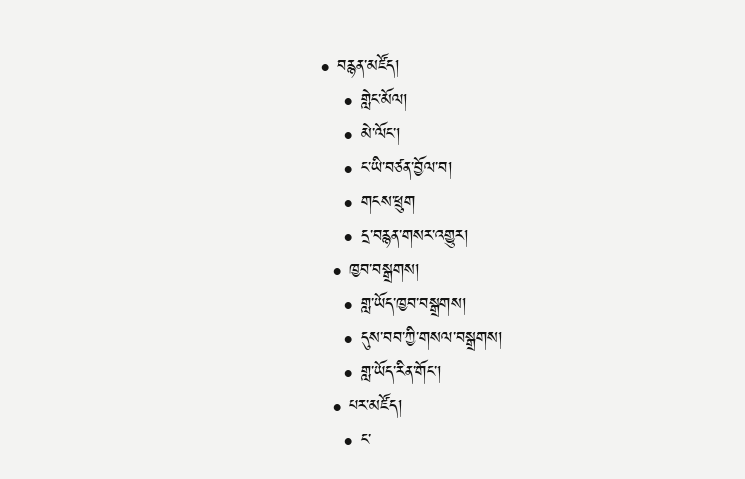• བརྙན་མཛོད།
    • གླེང་མོལ།
    • མེ་ལོང་།
    • ང་ཡི་བཙན་བྱོལ་བ།
    • གངས་ཕྲུག
    • དྲ་བརྙན་གསར་འགྱུར།
  • ཁྱབ་བསྒྲགས།
    • གླ་ཡོད་ཁྱབ་བསྒྲགས།
    • དུས་བབ་ཀྱི་གསལ་བསྒྲགས།
    • གླ་ཡོད་རིན་གོང་།
  • པར་མཛོད།
    • ང་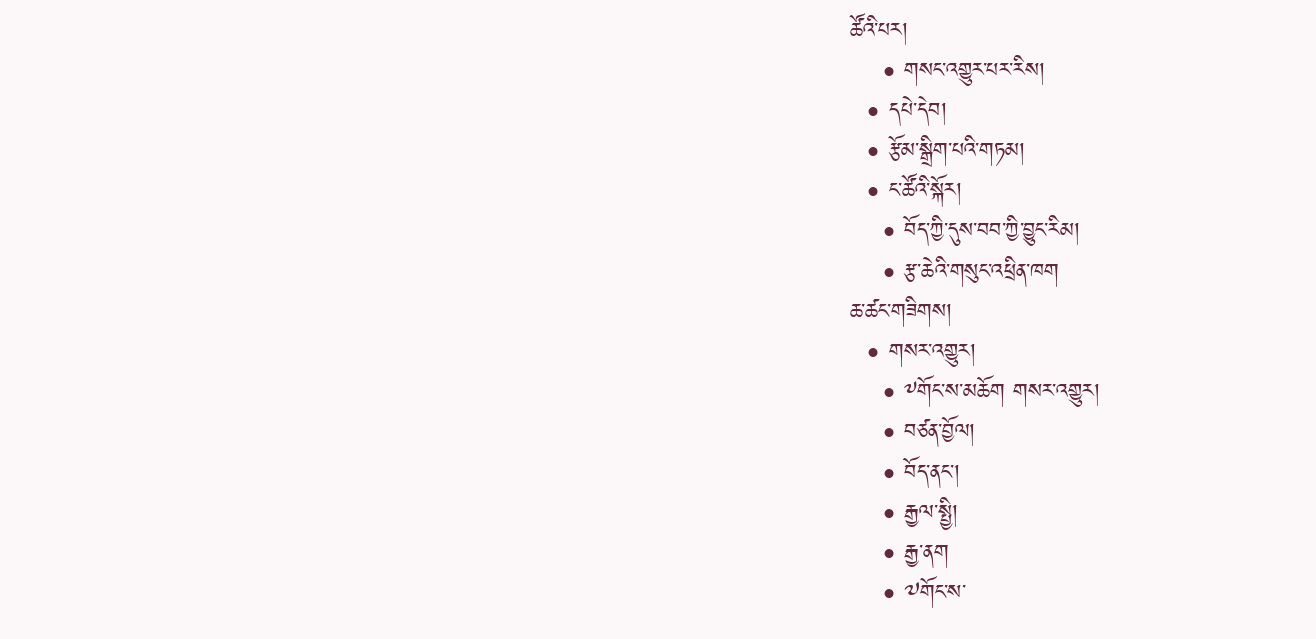ཚོའི་པར།
    • གསང་འགྱུར་པར་རིས།
  • དཔེ་དེབ།
  • རྩོམ་སྒྲིག་པའི་གཏམ།
  • ང་ཚོའི་སྐོར།
    • བོད་ཀྱི་དུས་བབ་ཀྱི་བྱུང་རིམ།
    • རྩ་ཆེའི་གསུང་འཕྲིན་ཁག
ཆ་ཚང་གཟིགས།
  • གསར་འགྱུར།
    • ༸གོང་ས་མཆོག གསར་འགྱུར།
    • བཙན་བྱོལ།
    • བོད་ནང་།
    • རྒྱལ་སྤྱི།
    • རྒྱ་ནག
    • ༧གོང་ས་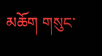མཆོག གསུང་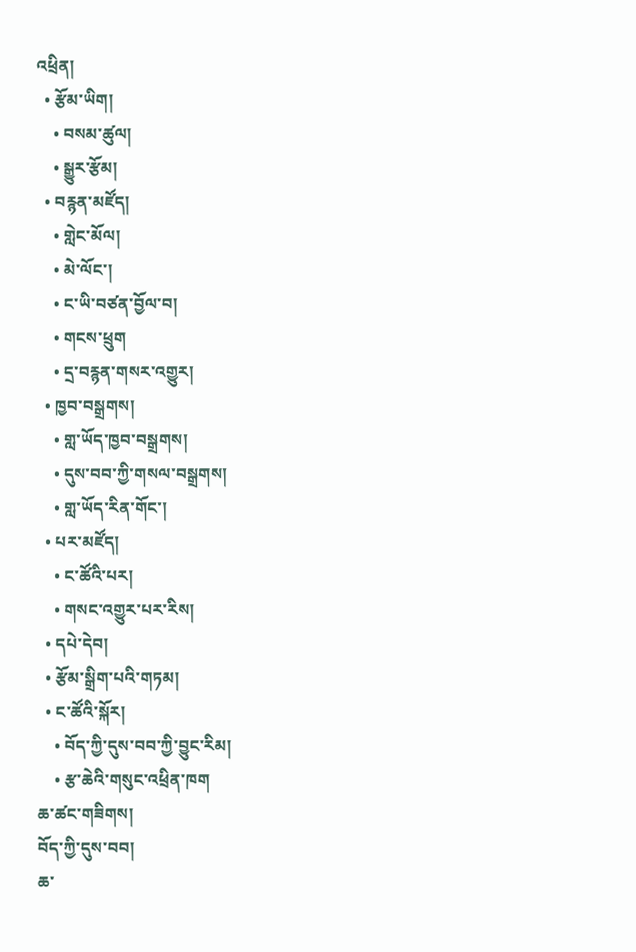འཕྲིན།
  • རྩོམ་ཡིག།
    • བསམ་ཚུལ།
    • སྒྱུར་རྩོམ།
  • བརྙན་མཛོད།
    • གླེང་མོལ།
    • མེ་ལོང་།
    • ང་ཡི་བཙན་བྱོལ་བ།
    • གངས་ཕྲུག
    • དྲ་བརྙན་གསར་འགྱུར།
  • ཁྱབ་བསྒྲགས།
    • གླ་ཡོད་ཁྱབ་བསྒྲགས།
    • དུས་བབ་ཀྱི་གསལ་བསྒྲགས།
    • གླ་ཡོད་རིན་གོང་།
  • པར་མཛོད།
    • ང་ཚོའི་པར།
    • གསང་འགྱུར་པར་རིས།
  • དཔེ་དེབ།
  • རྩོམ་སྒྲིག་པའི་གཏམ།
  • ང་ཚོའི་སྐོར།
    • བོད་ཀྱི་དུས་བབ་ཀྱི་བྱུང་རིམ།
    • རྩ་ཆེའི་གསུང་འཕྲིན་ཁག
ཆ་ཚང་གཟིགས།
བོད་ཀྱི་དུས་བབ།
ཆ་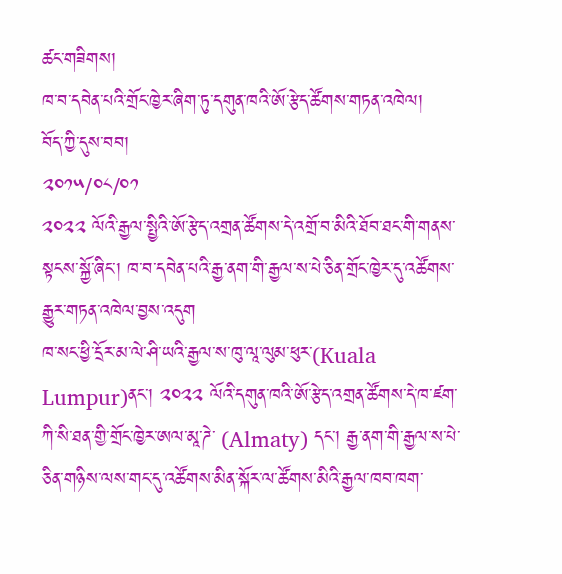ཚང་གཟིགས།
ཁ་བ་དབེན་པའི་གྲོང་ཁྱེར་ཞིག་ཏུ་དགུན་ཁའི་ཨོ་རྩེད་ཚོགས་གཏན་འཁེལ།
བོད་ཀྱི་དུས་བབ།
༢༠༡༥/༠༨/༠༡
༢༠༢༢ ལོའི་རྒྱལ་སྤྱིའི་ཨོ་རྩེད་འགྲན་ཚོགས་དེ་འགྲོ་བ་མིའི་ཐོབ་ཐང་གི་གནས་སྟངས་སྐྱོ་ཞིང་། ཁ་བ་དབེན་པའི་རྒྱ་ནག་གི་རྒྱལ་ས་པེ་ཅིན་གྲོང་ཁྱེར་དུ་འཚོགས་རྒྱུར་གཏན་འཁེལ་བྱས་འདུག
ཁ་སང་ཕྱི་དྲོར་མ་ལེ་ཤི་ཡའི་རྒྱལ་ས་ཁུ་ལཱ་ལུམ་ཕུར་(Kuala Lumpur)ནང་། ༢༠༢༢ ལོའི་དགུན་ཁའི་ཨོ་རྩེད་འགྲན་ཚོགས་དེ་ཁ་ཛག་ཀི་སི་ཐན་གྱི་གྲོང་ཁྱེར་ཨལ་མཱ་ཌེ་ (Almaty) དང་། རྒྱ་ནག་གི་རྒྱལ་ས་པེ་ཅིན་གཉིས་ལས་གང་དུ་འཚོགས་མིན་སྐོར་ལ་ཚོགས་མིའི་རྒྱལ་ཁབ་ཁག་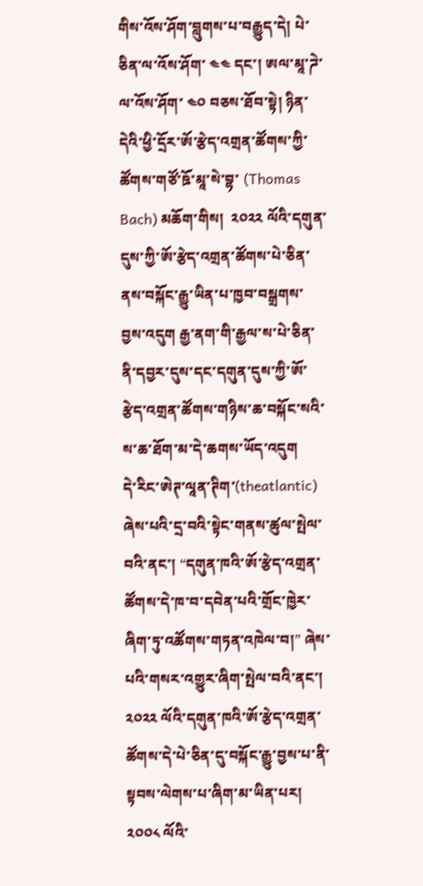གིས་འོས་ཤོག་བླུགས་པ་བརྒྱུད་དེ། པེ་ཅིན་ལ་འོས་ཤོག་ ༤༤ དང་། ཨལ་མཱ་ཌེ་ལ་འོས་ཤོག་ ༤༠ བཅས་ཐོབ་སྟེ། ཉིན་དེའི་ཕྱི་དྲོར་ཨོ་རྩེད་འགྲན་ཚོགས་ཀྱི་ཚོགས་གཙོ་ཋོ་མཱ་སེ་བྷ་ (Thomas Bach) མཆོག་གིས།  ༢༠༢༢ ལོའི་དགུན་དུས་ཀྱི་ཨོ་རྩེད་འགྲན་ཚོགས་པེ་ཅིན་ནས་བསྐོང་རྒྱུ་ཡིན་པ་ཁྱབ་བསྒྲགས་བྱས་འདུག རྒྱ་ནག་གི་རྒྱལ་ས་པེ་ཅིན་ནི་དབྱར་དུས་དང་དགུན་དུས་ཀྱི་ཨོ་རྩེད་འགྲན་ཚོགས་གཉིས་ཆ་བསྐོང་སའི་ས་ཆ་ཐོག་མ་དེ་ཆགས་ཡོད་འདུག
དེ་རིང་ཨེཊ་ལཱན་ཊིག་(theatlantic) ཞེས་པའི་དྲ་བའི་སྟེང་གནས་ཚུལ་སྤེལ་བའི་ནང་། “དགུན་ཁའི་ཨོ་རྩེད་འགྲན་ཚོགས་དེ་ཁ་བ་དབེན་པའི་གྲོང་ཁྱེར་ཞིག་ཏུ་འཚོགས་གཏན་འཁེལ་བ།” ཞེས་པའི་གསར་འགྱུར་ཞིག་སྤེལ་བའི་ནང་། ༢༠༢༢ ལོའི་དགུན་ཁའི་ཨོ་རྩེད་འགྲན་ཚོགས་དེ་པེ་ཅིན་དུ་བསྐོང་རྒྱུ་བྱས་པ་ནི་སྟབས་ལེགས་པ་ཞིག་མ་ཡིན་པར། ༢༠༠༨ ལོའི་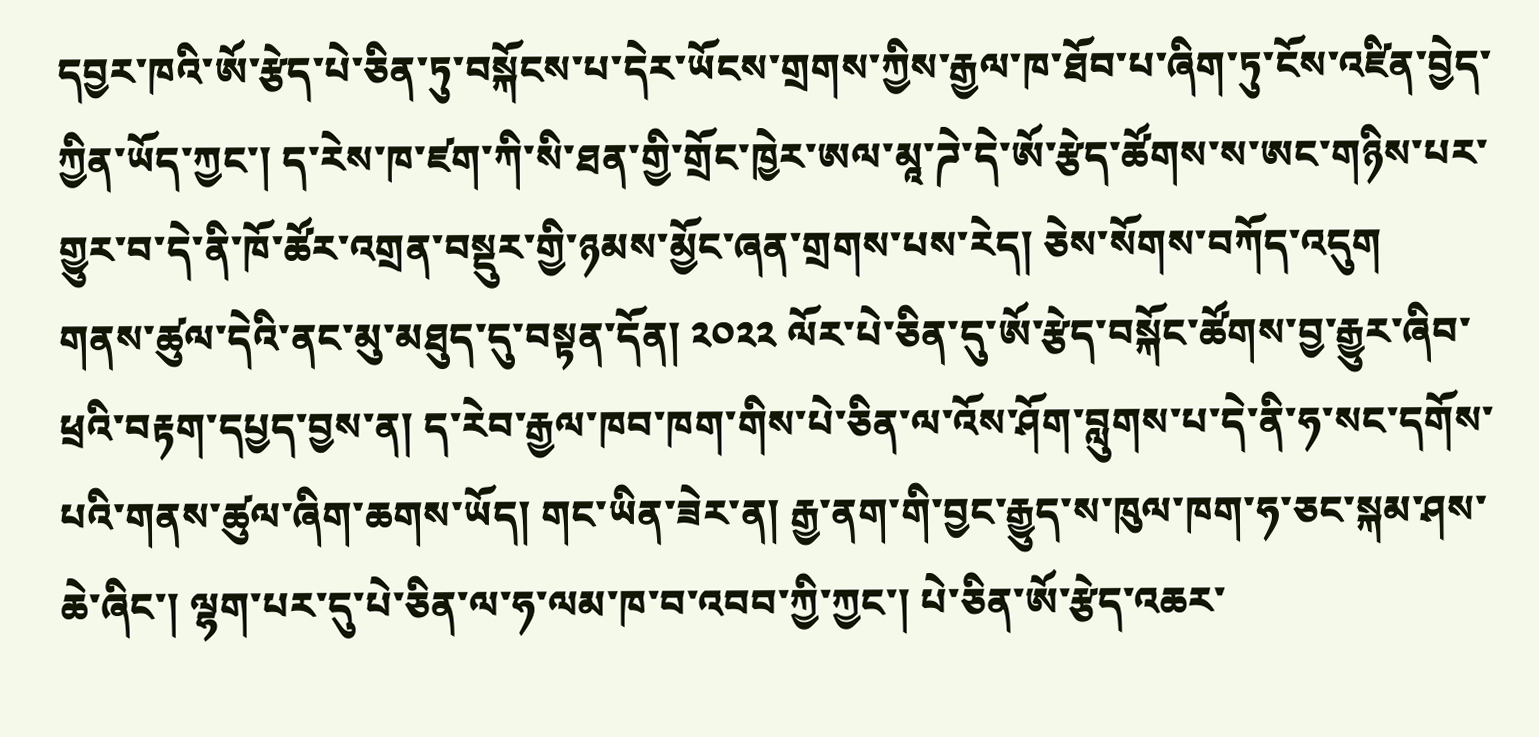དབྱར་ཁའི་ཨོ་རྩེད་པེ་ཅིན་ཏུ་བསྐོངས་པ་དེར་ཡོངས་གྲགས་ཀྱིས་རྒྱལ་ཁ་ཐོབ་པ་ཞིག་ཏུ་ངོས་འཛིན་བྱེད་ཀྱིན་ཡོད་ཀྱང་། ད་རེས་ཁ་ཛག་ཀི་སི་ཐན་གྱི་གྲོང་ཁྱེར་ཨལ་མཱ་ཌེ་དེ་ཨོ་རྩེད་ཚོགས་ས་ཨང་གཉིས་པར་གྱུར་བ་དེ་ནི་ཁོ་ཚོར་འགྲན་བསྡུར་གྱི་ཉམས་མྱོང་ཞན་གྲགས་པས་རེད། ཅེས་སོགས་བཀོད་འདུག
གནས་ཚུལ་དེའི་ནང་མུ་མཐུད་དུ་བསྟན་དོན། ༢༠༢༢ ལོར་པེ་ཅིན་དུ་ཨོ་རྩེད་བསྐོང་ཚོགས་བྱ་རྒྱུར་ཞིབ་ཕྲའི་བརྟག་དཔྱད་བྱས་ན། ད་རེབ་རྒྱལ་ཁབ་ཁག་གིས་པེ་ཅིན་ལ་འོས་ཤོག་བླུགས་པ་དེ་ནི་ཧ་སང་དགོས་པའི་གནས་ཚུལ་ཞིག་ཆགས་ཡོད། གང་ཡིན་ཟེར་ན། རྒྱ་ནག་གི་བྱང་རྒྱུད་ས་ཁུལ་ཁག་ཧ་ཅང་སྐམ་ཤས་ཆེ་ཞིང་། ལྷག་པར་དུ་པེ་ཅིན་ལ་ཧ་ལམ་ཁ་བ་འབབ་ཀྱི་ཀྱང་། པེ་ཅིན་ཨོ་རྩེད་འཆར་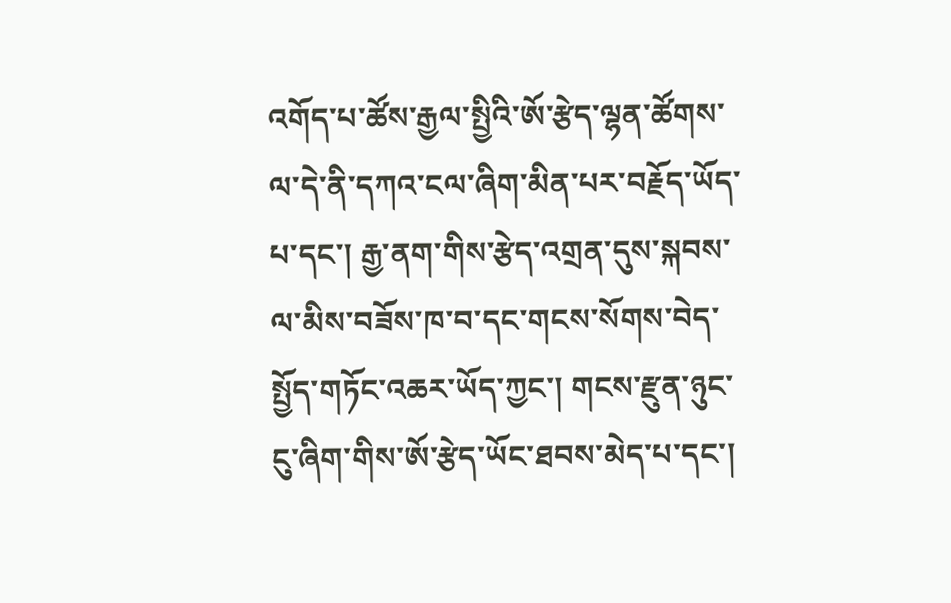འགོད་པ་ཚོས་རྒྱལ་སྤྱིའི་ཨོ་རྩེད་ལྷན་ཚོགས་ལ་དེ་ནི་དཀའ་ངལ་ཞིག་མིན་པར་བརྗོད་ཡོད་པ་དང་། རྒྱ་ནག་གིས་རྩེད་འགྲན་དུས་སྐབས་ལ་མིས་བཟོས་ཁ་བ་དང་གངས་སོགས་བེད་སྤྱོད་གཏོང་འཆར་ཡོད་ཀྱང་། གངས་རྫུན་ཉུང་ངུ་ཞིག་གིས་ཨོ་རྩེད་ཡོང་ཐབས་མེད་པ་དང་།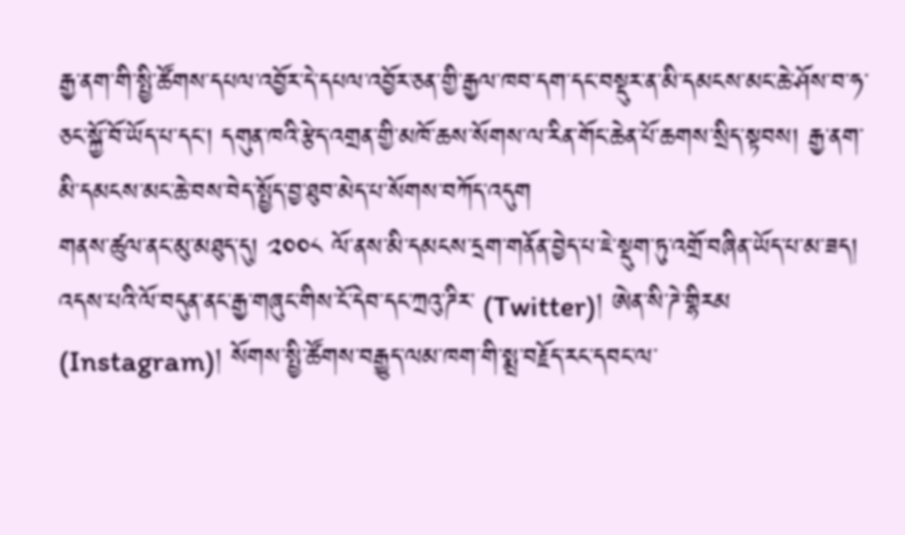རྒྱ་ནག་གི་སྤྱི་ཚོགས་དཔལ་འབྱོར་དེ་དཔལ་འབྱོར་ཅན་གྱི་རྒྱལ་ཁབ་དག་དང་བསྡུར་ན་མི་དམངས་མང་ཆེ་ཤོས་བ་ཧ་ཅང་སྐྱོ་བོ་ཡོད་པ་དང་། དགུན་ཁའི་རྩེད་འགྲན་གྱི་མཁོ་ཆས་སོགས་ལ་རིན་གོང་ཆེན་པོ་ཆགས་སྲིད་སྟབས། རྒྱ་ནག་མི་དམངས་མང་ཆེ་བས་བེད་སྤྱོད་བྱ་ཐུབ་མེད་པ་སོགས་བཀོད་འདུག
གནས་ཚུལ་ནང་མུ་མཐུད་དུ། ༢༠༠༨ ལོ་ནས་མི་དམངས་དྲག་གནོན་བྱེད་པ་ཇེ་སྡུག་ཏུ་འགྲོ་བཞིན་ཡོད་པ་མ་ཟད། འདས་པའི་ལོ་བདུན་ནང་རྒྱ་གཞུང་གིས་ངོ་དེབ་དང་ཀྲའུ་ཌིར་ (Twitter)། ཨེན་སི་ཌེ་གྷིརམ (Instagram)། སོགས་སྤྱི་ཚོགས་བརྒྱུད་ལམ་ཁག་གི་སྨྲ་བརྗོད་རང་དབང་ལ་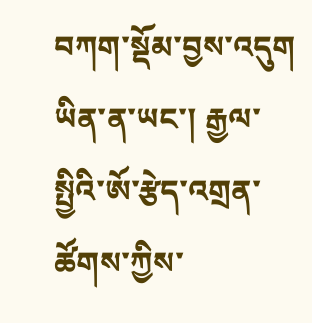བཀག་སྡོམ་བྱས་འདུག ཡིན་ན་ཡང་། རྒྱལ་སྤྱིའི་ཨོ་རྩེད་འགྲན་ཚོགས་ཀྱིས་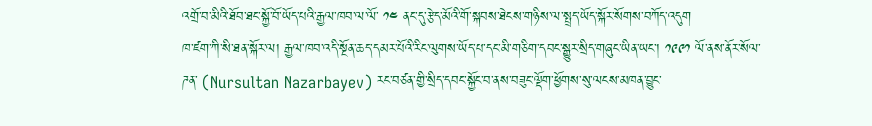འགྲོ་བ་མིའི་ཐོབ་ཐང་སྐྱོ་བོ་ཡོད་པའི་རྒྱལ་ཁབ་ལ་ལོ་ ༡༤ ནང་དུ་རྩེད་མོའི་གོ་སྐབས་ཐེངས་གཉིས་ལ་སྤྲད་ཡོད་སྐོར་སོགས་བཀོད་འདུག
ཁ་ཛག་ཀི་སི་ཐན་སྐོར་ལ། རྒྱལ་ཁབ་འདི་སྔོན་ཆད་དམར་པོའི་རིང་ལུགས་ཡོད་པ་དང་མི་གཅིག་དབང་སྒྱུར་སྲིད་གཞུང་ཡིན་ཡང་། ༡༩༩༡ ལོ་ནས་ནོར་སོལ་ཌན་ (Nursultan Nazarbayev) རང་བཙན་གྱི་སྲིད་དབང་སྐྱོང་བ་ནས་བཟུང་ལྡོག་ཕྱོགས་སུ་ལངས་མཁན་བྱུང་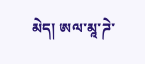མེད། ཨལ་མཱ་ཌེ་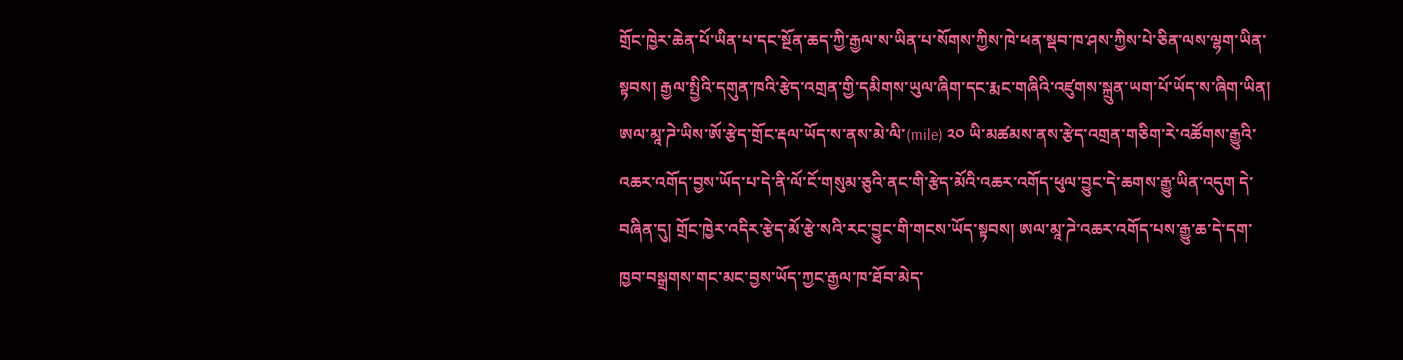གྲོང་ཁྱེར་ཆེན་པོ་ཡིན་པ་དང་སྔོན་ཆད་ཀྱི་རྒྱལ་ས་ཡིན་པ་སོགས་ཀྱིས་ཁེ་ཕན་སྡབ་ཁ་ཤས་ཀྱིས་པེ་ཅིན་ལས་ལྷག་ཡིན་སྟབས། རྒྱལ་སྤྱིའི་དགུན་ཁའི་རྩེད་འགྲན་གྱི་དམིགས་ཡུལ་ཞིག་དང་རྨང་གཞིའི་འཛུགས་སྐྲུན་ཡག་པོ་ཡོད་ས་ཞིག་ཡིན། ཨལ་མཱ་ཌེ་ཡིས་ཨོ་རྩེད་གྲོང་རྡལ་ཡོད་ས་ནས་མེ་ལི་(mile) ༢༠ ཡི་མཚམས་ནས་རྩེད་འགྲན་གཅིག་རེ་འཚོགས་རྒྱུའི་འཆར་འགོད་བྱས་ཡོད་པ་དེ་ནི་ལོ་ངོ་གསུམ་ཅུའི་ནང་གི་རྩེད་མོའི་འཆར་འགོད་ཕུལ་བྱུང་དེ་ཆགས་རྒྱུ་ཡིན་འདུག དེ་བཞིན་དུ། གྲོང་ཁྱེར་འདིར་རྩེད་མོ་རྩེ་སའི་རང་བྱུང་གི་གངས་ཡོད་སྟབས། ཨལ་མཱ་ཌེ་འཆར་འགོད་པས་རྒྱུ་ཆ་དེ་དག་ཁྱབ་བསྒྲགས་གང་མང་བྱས་ཡོད་ཀྱང་རྒྱལ་ཁ་ཐོབ་མེད་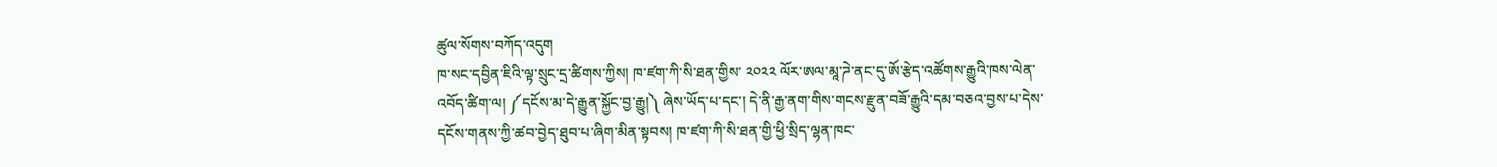ཚུལ་སོགས་བཀོད་འདུག
ཁ་སང་དབྱིན་ཇིའི་ལྟ་སྲུང་དྲ་ཚིགས་ཀྱིས། ཁ་ཛག་ཀི་སི་ཐན་གྱིས་ ༢༠༢༢ ལོར་ཨལ་མཱ་ཌེ་ནང་དུ་ཨོ་རྩེད་འཚོགས་རྒྱུའི་ཁས་ལེན་འབོད་ཚིག་ལ། ༼དངོས་མ་དེ་རྒྱུན་སྐྱོང་བྱ་རྒྱུ།༽ ཞེས་ཡོད་པ་དང་། དེ་ནི་རྒྱ་ནག་གིས་གངས་རྫུན་བཟོ་རྒྱུའི་དམ་བཅའ་བྱས་པ་དེས་དངོས་གནས་ཀྱི་ཚབ་བྱེད་ཐུབ་པ་ཞིག་མིན་སྟབས། ཁ་ཛག་ཀི་སི་ཐན་གྱི་ཕྱི་སྲིད་ལྷན་ཁང་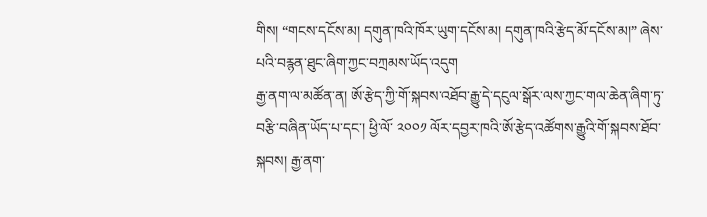གིས། “གངས་དངོས་མ། དགུན་ཁའི་ཁོར་ཡུག་དངོས་མ། དགུན་ཁའི་རྩེད་མོ་དངོས་མ།” ཞེས་པའི་བརྙན་ཐུང་ཞིག་ཀྱང་བཀྲམས་ཡོད་འདུག
རྒྱ་ནག་ལ་མཚོན་ན། ཨོ་རྩེད་ཀྱི་གོ་སྐབས་འཐོབ་རྒྱུ་དེ་དངུལ་སྒོར་ལས་ཀྱང་གལ་ཆེན་ཞིག་ཏུ་བརྩི་བཞིན་ཡོད་པ་དང་། ཕྱི་ལོ་ ༢༠༠༡ ལོར་དབྱར་ཁའི་ཨོ་རྩེད་འཚོགས་རྒྱུའི་གོ་སྐབས་ཐོབ་སྐབས། རྒྱ་ནག་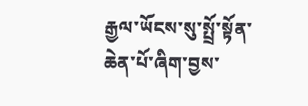རྒྱལ་ཡོངས་སུ་སྤྲོ་སྟོན་ཆེན་པོ་ཞིག་བྱས་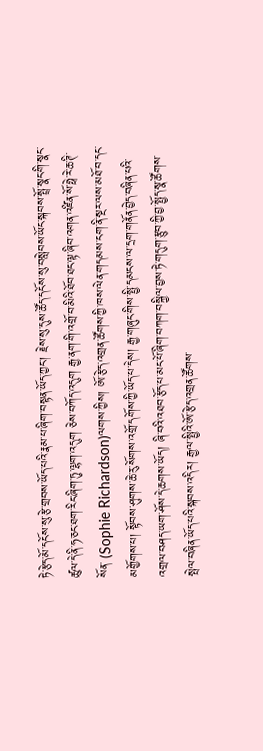ཏེ་རྩེད་མོ་དངོས་སུ་རྩེ་གྲབས་ཡོད་པའི་རྣམ་པ་ཞིག་བསྟན་ཡོད་ཀྱང་། རྗེས་སུ་དུས་ཚོད་དངོས་སུ་བསླེབས་ཡོང་སྐབས་སྤྲོ་སྣང་གི་སྣང་ཚུལ་དེ་ནི་ཧ་ཅང་ཐག་རིང་ཞིག་ཏུ་ལྷག་འདུག ཅེས་བཀོད་འདུག རྒྱ་ནག་གི་འགྲོ་བ་མིའི་ཐོབ་ཐང་ལྟ་ཞིབ་འགན་འཛིན་སོ་ཧྥེ་རེ་ཆ་ཊི་སོན་ (Sophie Richardson)ལགས་ཀྱིས། ཨོ་རྩེད་འགྲན་ཚོགས་ཀྱི་ཁས་ལེན་གདམས་ངག་ནི་སྔར་ལས་མཐོ་བ་དང་མགྱོགས་པ། སྟོབས་ཤུགས་ཆེ་རུ་སོགས་འགྲོ་དགོས་ཀྱི་ཡོད་པ་དེས། རྒྱ་གཞུང་གིས་སྤྱི་དམངས་ལ་དྲག་གནོན་བྱེད་བཞིན་པའི་འགྲལ་བཤད་ཡག་ཤོས་དེ་ཆགས་ཡོད། ཞི་བའི་འཐབ་རྩོད་པ་མང་པོ་ཞིག་བཀག་བསྐྱིལ་བྱས་ཏེ་གདུག་རྩུབ་ཀྱི་བྱ་སྤྱོད་སྣ་ཚོགས་སྤེལ་བཞིན་ཡོད་པའི་སྐབས་འདིར། རྒྱལ་སྤྱིའི་ཨོ་རྩེད་འགྲན་ཚོགས་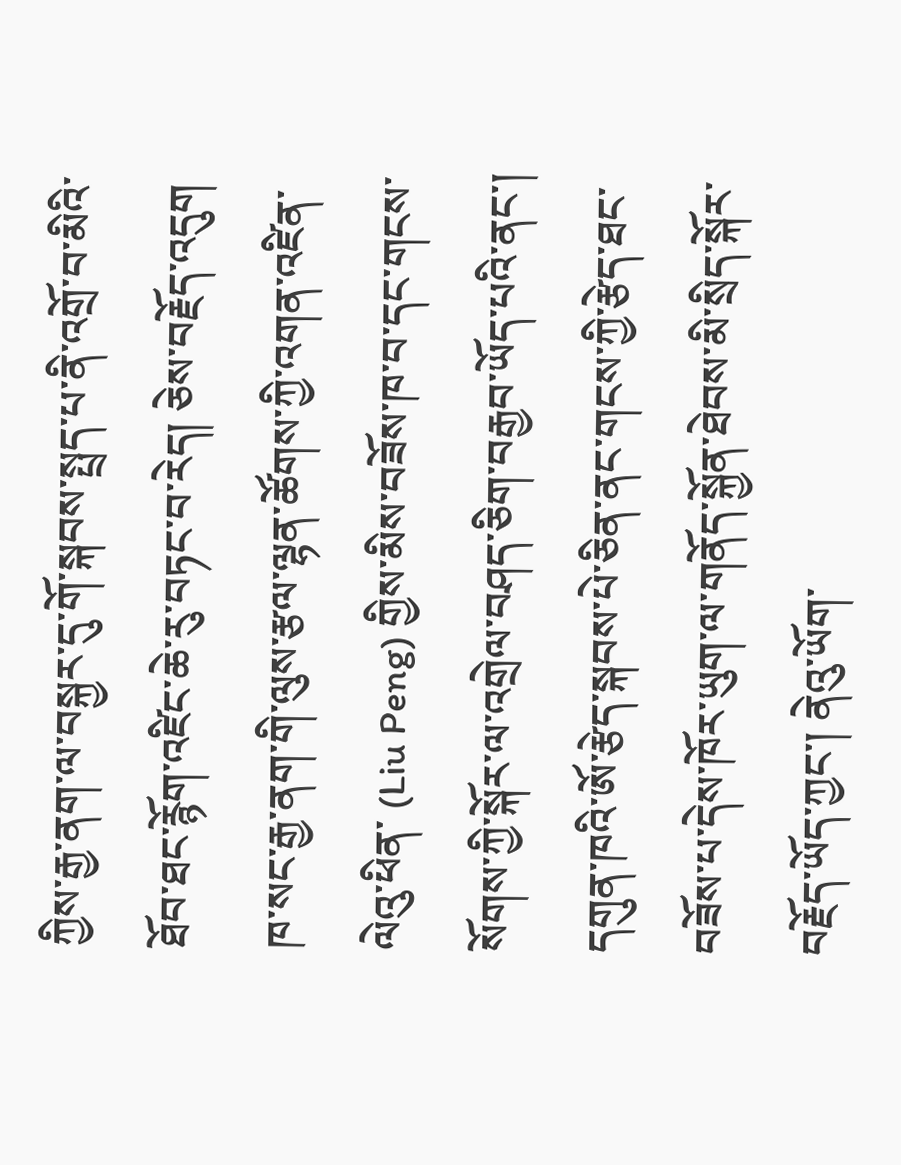ཀྱིས་རྒྱ་ནག་ལ་བསྐྱར་དུ་གོ་སྐབས་སྤྲད་པ་ནི་འགྲོ་བ་མིའི་ཐོབ་ཐང་རྙོག་འཛིང་ཆེ་རུ་བཏང་བ་རེད། ཅེས་བརྗོད་འདུག
ཁ་སང་རྒྱ་ནག་གི་ལུས་རྩལ་ལྷན་ཚོགས་ཀྱི་འགན་འཛིན་ལེའུ་ཕིན་ (Liu Peng) གྱིས་མིས་བཟོས་ཁ་བ་དང་གངས་སོགས་ཀྱི་སྐོར་ལ་འགྲེལ་བཤད་ཅིག་བརྒྱབ་ཡོད་པའི་ནང་། དགུན་ཁའི་ཨོ་རྩེད་སྐབས་པེ་ཅིན་ནང་གངས་ཀྱི་རྩེད་ཐང་བཟོས་པ་དེས་ཁོར་ཡུག་ལ་གནོད་སྐྱོན་ཐེབས་མི་སྲིད་སྐོར་བརྗོད་ཡོད་ཀྱང་། ནེའུ་ཡོག་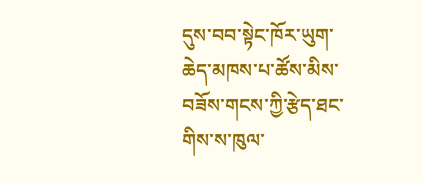དུས་བབ་སྟེང་ཁོར་ཡུག་ཆེད་མཁས་པ་ཚོས་མིས་བཟོས་གངས་ཀྱི་རྩེད་ཐང་གིས་ས་ཁུལ་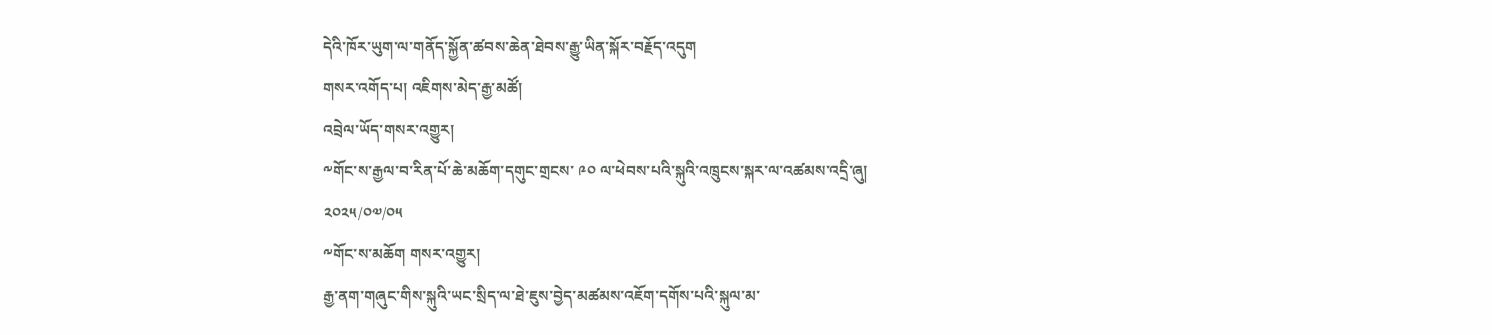དེའི་ཁོར་ཡུག་ལ་གནོད་སྐྱོན་ཚབས་ཆེན་ཐེབས་རྒྱུ་ཡིན་སྐོར་བརྗོད་འདུག
གསར་འགོད་པ། འཇིགས་མེད་རྒྱ་མཚོ།
འབྲེལ་ཡོད་གསར་འགྱུར།
༸གོང་ས་རྒྱལ་བ་རིན་པོ་ཆེ་མཆོག་དགུང་གྲངས་ ༩༠ ལ་ཕེབས་པའི་སྐུའི་འཁྲུངས་སྐར་ལ་འཚམས་འདྲི་ཞུ།
༢༠༢༥/༠༧/༠༥
༸གོང་ས་མཆོག གསར་འགྱུར།
རྒྱ་ནག་གཞུང་གིས་སྐུའི་ཡང་སྲིད་ལ་ཐེ་ཇུས་བྱེད་མཚམས་འཇོག་དགོས་པའི་སྐུལ་མ་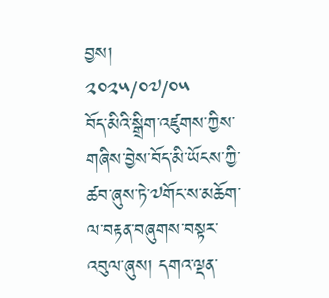བྱས།
༢༠༢༥/༠༧/༠༥
བོད་མིའི་སྒྲིག་འཛུགས་ཀྱིས་གཞིས་བྱེས་བོད་མི་ཡོངས་ཀྱི་ཚབ་ཞུས་ཏེ་༧གོང་ས་མཆོག་ལ་བརྟན་བཞུགས་བསྟར་འབུལ་ཞུས། དགའ་ལྡན་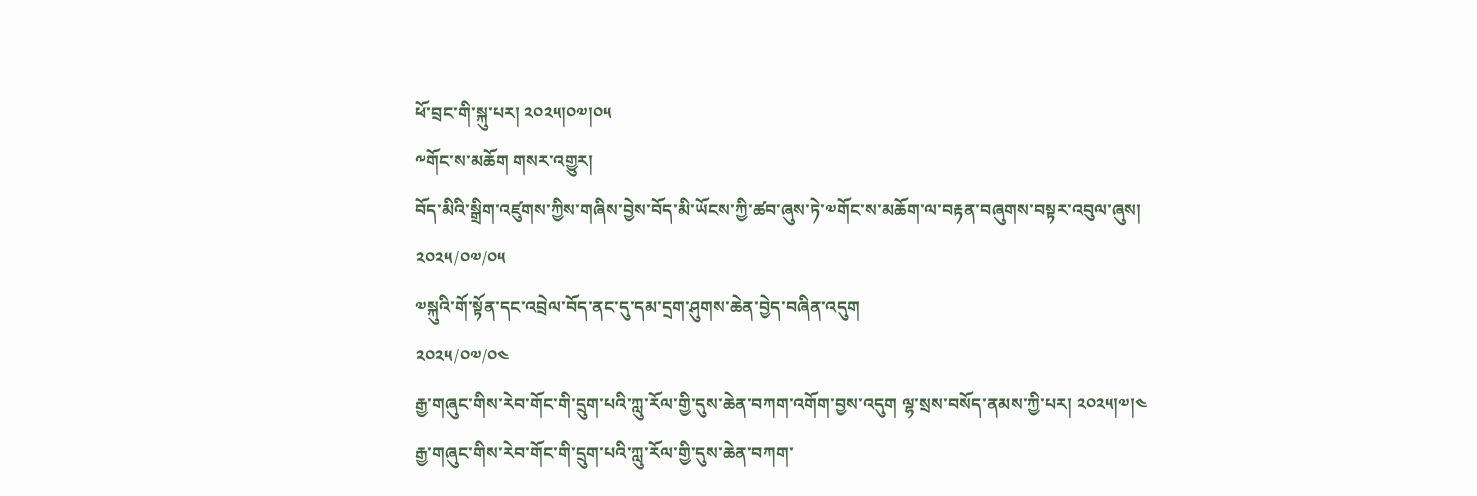ཕོ་བྲང་གི་སྐུ་པར། ༢༠༢༥།༠༧།༠༥
༸གོང་ས་མཆོག གསར་འགྱུར།
བོད་མིའི་སྒྲིག་འཛུགས་ཀྱིས་གཞིས་བྱེས་བོད་མི་ཡོངས་ཀྱི་ཚབ་ཞུས་ཏེ་༧གོང་ས་མཆོག་ལ་བརྟན་བཞུགས་བསྟར་འབུལ་ཞུས།
༢༠༢༥/༠༧/༠༥
༧སྐུའི་གོ་སྟོན་དང་འབྲེལ་བོད་ནང་དུ་དམ་དྲག་ཤུགས་ཆེན་བྱེད་བཞིན་འདུག
༢༠༢༥/༠༧/༠༤
རྒྱ་གཞུང་གིས་རེབ་གོང་གི་དྲུག་པའི་ཀླུ་རོལ་གྱི་དུས་ཆེན་བཀག་འགོག་བྱས་འདུག ལྷ་སྲས་བསོད་ནམས་ཀྱི་པར། ༢༠༢༥།༧།༤
རྒྱ་གཞུང་གིས་རེབ་གོང་གི་དྲུག་པའི་ཀླུ་རོལ་གྱི་དུས་ཆེན་བཀག་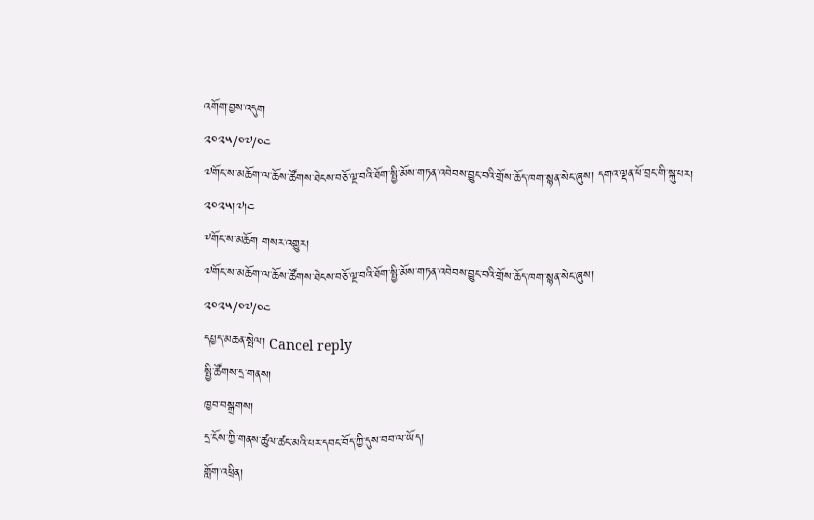འགོག་བྱས་འདུག
༢༠༢༥/༠༧/༠༤
༧གོང་ས་མཆོག་ལ་ཆོས་ཚོགས་ཐེངས་བཅོ་ལྔ་བའི་ཐོག་སྤྱི་མོས་གཏན་འབེབས་བྱུང་བའི་གྲོས་ཆོད་ཁག་སྙན་སེང་ཞུས། དགའ་ལྡན་ཕོ་བྲང་གི་སྐུ་པར། ༢༠༢༥།༧།༤
༸གོང་ས་མཆོག གསར་འགྱུར།
༧གོང་ས་མཆོག་ལ་ཆོས་ཚོགས་ཐེངས་བཅོ་ལྔ་བའི་ཐོག་སྤྱི་མོས་གཏན་འབེབས་བྱུང་བའི་གྲོས་ཆོད་ཁག་སྙན་སེང་ཞུས།
༢༠༢༥/༠༧/༠༤
དཔྱད་མཆན་སྤེལ། Cancel reply
སྤྱི་ཚོགས་དྲ་གནས།
ཁྱབ་བསྒྲགས།
དྲ་ངོས་ཀྱི་གནས་ཚུལ་ཚང་མའི་པར་དབང་བོད་ཀྱི་དུས་བབ་ལ་ཡོད།
གློག་འཕྲིན།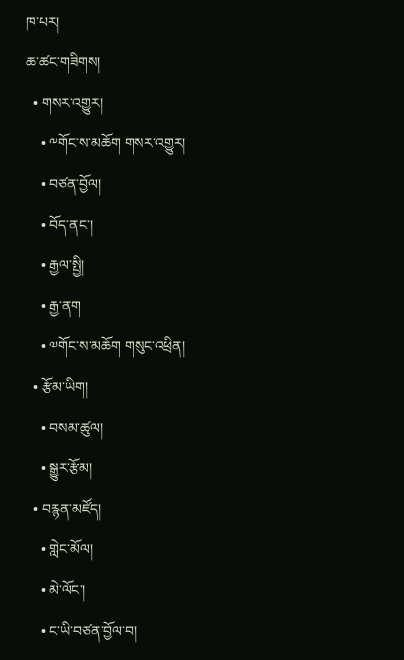ཁ་པར།
ཆ་ཚང་གཟིགས།
  • གསར་འགྱུར།
    • ༸གོང་ས་མཆོག གསར་འགྱུར།
    • བཙན་བྱོལ།
    • བོད་ནང་།
    • རྒྱལ་སྤྱི།
    • རྒྱ་ནག
    • ༧གོང་ས་མཆོག གསུང་འཕྲིན།
  • རྩོམ་ཡིག།
    • བསམ་ཚུལ།
    • སྒྱུར་རྩོམ།
  • བརྙན་མཛོད།
    • གླེང་མོལ།
    • མེ་ལོང་།
    • ང་ཡི་བཙན་བྱོལ་བ།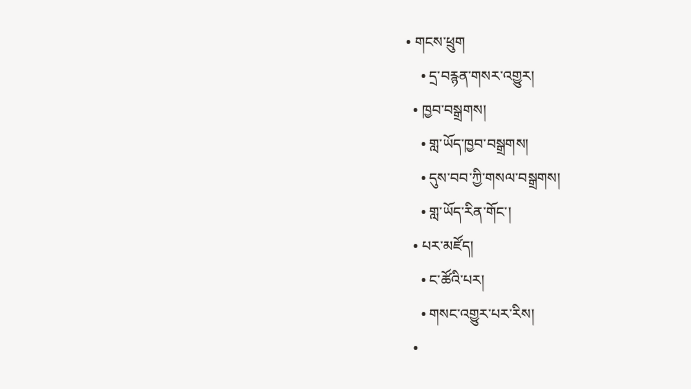• གངས་ཕྲུག
    • དྲ་བརྙན་གསར་འགྱུར།
  • ཁྱབ་བསྒྲགས།
    • གླ་ཡོད་ཁྱབ་བསྒྲགས།
    • དུས་བབ་ཀྱི་གསལ་བསྒྲགས།
    • གླ་ཡོད་རིན་གོང་།
  • པར་མཛོད།
    • ང་ཚོའི་པར།
    • གསང་འགྱུར་པར་རིས།
  •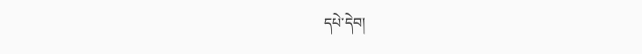དཔེ་དེབ།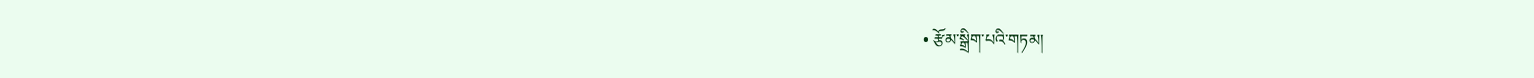• རྩོམ་སྒྲིག་པའི་གཏམ།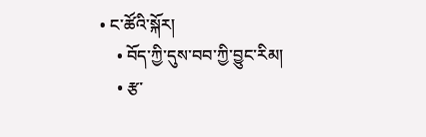• ང་ཚོའི་སྐོར།
    • བོད་ཀྱི་དུས་བབ་ཀྱི་བྱུང་རིམ།
    • རྩ་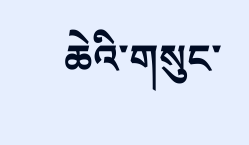ཆེའི་གསུང་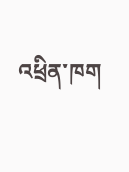འཕྲིན་ཁག